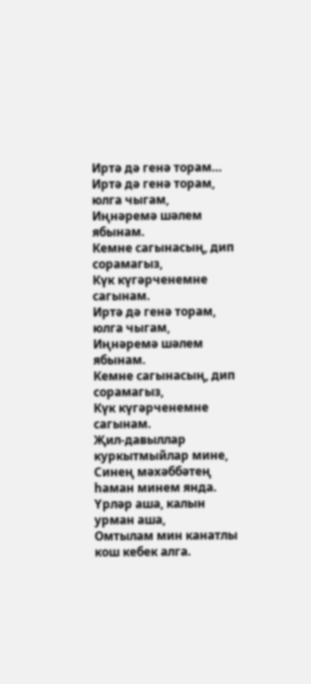Иртә дә генә торам…
Иртә дә генә торам, юлга чыгам,
Иңнәремә шәлем ябынам.
Кемне сагынасың, дип сорамагыз,
Күк күгәрченемне сагынам.
Иртә дә генә торам, юлга чыгам,
Иңнәремә шәлем ябынам.
Кемне сагынасың, дип сорамагыз,
Күк күгәрченемне сагынам.
Җил-давыллар куркытмыйлар мине,
Синең мәхәббәтең һаман минем янда.
Үрләр аша, калын урман аша,
Омтылам мин канатлы кош кебек алга.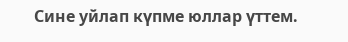Сине уйлап күпме юллар үттем.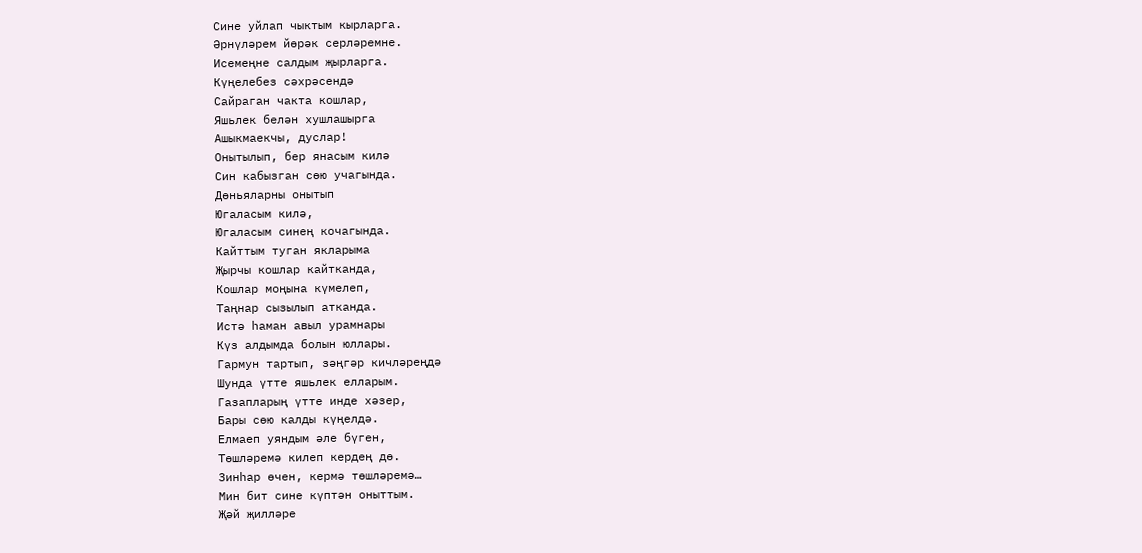Сине уйлап чыктым кырларга.
Әрнүләрем йөрәк серләремне.
Исемеңне салдым җырларга.
Күңелебез сәхрәсендә
Сайраган чакта кошлар,
Яшьлек белән хушлашырга
Ашыкмаекчы, дуслар!
Онытылып, бер янасым килә
Син кабызган сөю учагында.
Дөньяларны онытып
Югаласым килә,
Югаласым синең кочагында.
Кайттым туган якларыма
Җырчы кошлар кайтканда,
Кошлар моңына күмелеп,
Таңнар сызылып атканда.
Истә һаман авыл урамнары
Күз алдымда болын юллары.
Гармун тартып, зәңгәр кичләреңдә
Шунда үтте яшьлек елларым.
Газапларың үтте инде хәзер,
Бары сөю калды күңелдә.
Елмаеп уяндым әле бүген,
Төшләремә килеп кердең дө.
Зинһар өчен, кермә төшләремә…
Мин бит сине күптән оныттым.
Җәй җилләре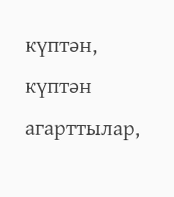күптән, күптән агарттылар,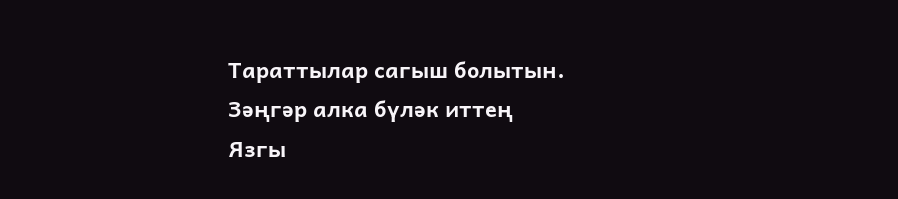Тараттылар сагыш болытын.
Зәңгәр алка бүләк иттең
Язгы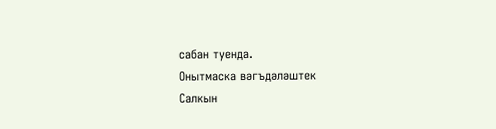сабан туенда.
Онытмаска вәгъдәләштек
Салкын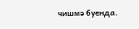чишмә буенда.